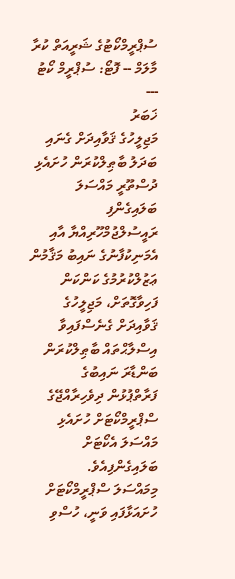ސުޕްރީމްކޯޓުގެ ޝަރީއަތް ކުރާ މާލަމް -- ފޮޓޯ: ސުޕްރީމް ކޯޓު ---
ޚަބަރު
މަޖިލީހުގެ ޤަވާއިދަށް ގެނައި ބަދަލު ބާޠިލްކުރަން ހުށައެޅި ދުސްތޫރީ މައްސަލަ ބަލައިގެންފި
ރައީސުލްޖުމްހޫރިއްޔާ އާއި އެމަނިކުފާނުގެ ނައިބު މަޤާމުން ޢަޒުލްކުރުމުގެ ކަންކަން ފަހިވާގޮތަށް، މަޖިލީހުގެ ޤަވާއިދަށް ގެނެސްފައިވާ އިސްލާޙްތައް ބާޠިލްކުރަން ބަންޑާރަ ނައިބުގެ ފަރާތްޕުޅުން ދިވެހިރާއްޖޭގެ ސްޕްރީމްކޯޓަށް ހުށައެޅި މައްސަލަ އެކޯޓަށް ބަލައިގެންފިއެވެ.
މިމައްސަލަ ސްޕްރީމްކޯޓަށް ހުށައަޅާފައި ވަނީ، ހުސްވި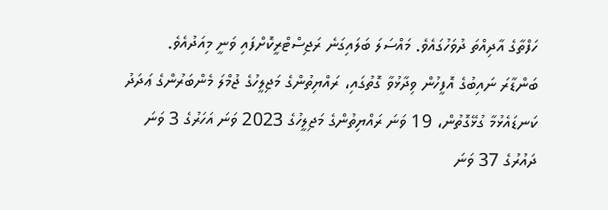ހަފްތާގެ އާދިއްތަ ދުވަހުގައެވެ. މައްސަލަ ބަލައިގަނެ ރަޖިސްޓްރީކޮށްފައި ވަނީ މިއަދުއެވެ.
ބަންޑާރަ ނައިބުގެ އޮފީހުން ވިދާޅުވާ ގޮތުގައި، ރައްޔިތުންގެ މަޖިލީހުގެ ޖުމްލަ މެންބަރުންގެ ޢަދަދު ކަނޑައެޅުމާ ގުޅޭގޮތުން، 19 ވަނަ ރައްޔިތުންގެ މަޖިލީހުގެ 2023 ވަނަ އަހަރުގެ 3 ވަނަ ދައުރުގެ 37 ވަނަ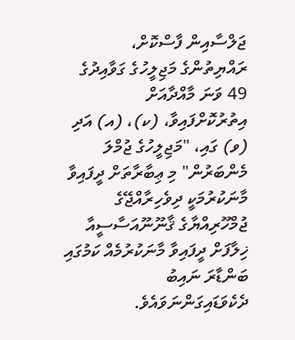ޖަލްސާއިން ފާސްކޮށް، ރައްޔިތުންގެ މަޖިލީހުގެ ގަވާއިދުގެ 49 ވަނަ މާއްދާއަށް އިތުރުކޮށްފައިވާ، (ކ)، (އ) އަދި (ވ) ގައި، "މަޖިލީހުގެ ޖުމްލަ މެންބަރުން" މި ޢިބާރާތަށް ދީފައިވާ މާނަކުރުމަކީ ދިވެހިރާއްޖޭގެ ޖުމްހޫރިއްޔާގެ ޤާނޫނޫއަސާސީއާ ޚިލާފަށް ދީފައިވާ މާނަކުރުމެއް ކަމުގައި ބަންޑާރަ ނައިބު ދެކެވަޑައިގަންނަވައެވެ.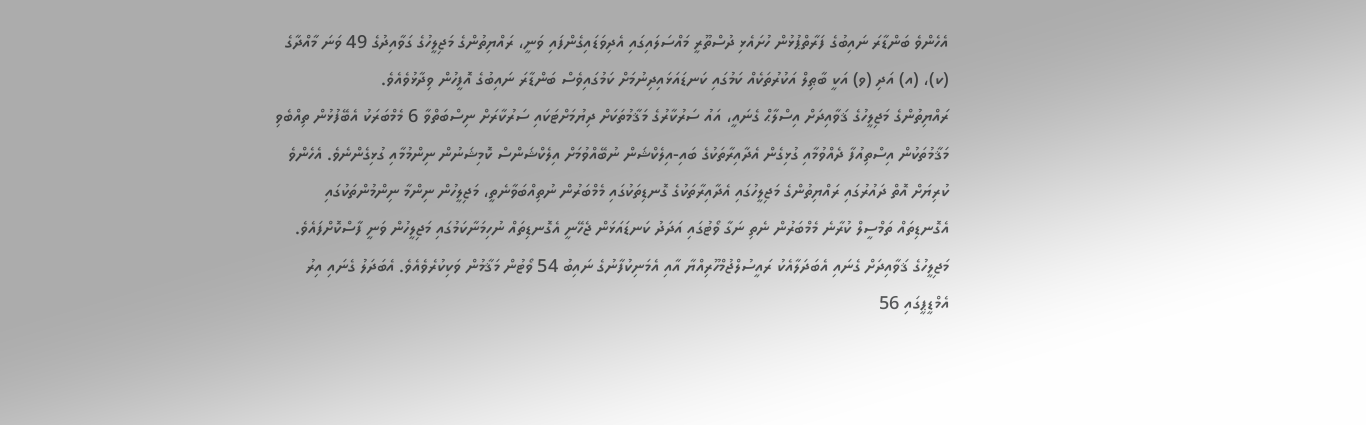އެހެންވެ ބަންޑާރަ ނައިބުގެ ފަރާތްޕުޅުން ހުށައެޅި ދުސްތޫރީ މައްސަލައިގައި އެދިވަޑައިގެންފައި ވަނީ، ރައްޔިތުންގެ މަޖިލީހުގެ ގަވާއިދުގެ 49 ވަނަ މާއްދާގެ (ކ)، (އ) އަދި (ވ) އަކީ ބާޠިލް އަކުރުތަކެއް ކަމުގައި ކަނޑައަޅައިދިނުމަށް ކަމުގައިވެސް ބަންޑާރަ ނައިބުގެ އޮފީހުން ވިދާޅުވެއެވެ.
ރައްޔިތުންގެ މަޖިލީހުގެ ޤަވާއިދަށް އިސްލާޙް ގެނައީ، އައު ސަރުކާރުގެ މަޤާމުތަކަށް ދިޔުމަށްޓަކައި ސަރުކާރަށް ނިސްބަތްވާ 6 މެމްބަރަކު އެބޭފުޅުން ތިއްބެވި މަޤާމުތަކުން އިސްތިއުފާ ދެއްވުމާއި ގުޅިގެން އެދާއިރާތަކުގެ ބައި-އިލެކްޝަން ނުބޭއްވުމަށް އިލެކްޝަންސް ކޮމިޝަނުން ނިންމުމާއި ގުޅިގެންނެވެ. އެހެންވެ ކުރިޔަށް އޮތް ދައުރުގައި ރައްޔިތުންގެ މަޖިލީހުގައި އެދާއިރާތަކުގެ ގޮނޑިތަކުގައި މެމްބަރުން ނުތިއްބަވާނެތީ، މަޖިލީހުން ނިންމާ ނިންމުންތަކުގައި އެގޮނޑިތައް ތަމްސީލް ކުރާނެ މެމްބަރުން ނެތި ނަގާ ވޯޓުގައި އަދަދު ކަނޑައަޅަން ޖެހޭނީ އެގޮނޑިތައް ނުހިމަނާކަމުގައި މަޖިލީހުން ވަނީ ފާސްކޮށްފައެވެ. މަޖިލީހުގެ ޤަވާއިދަށް ގެނައި އެބަދަލާއެކު ރައީސުލްޖުމްހޫރިއްޔާ އާއި އެމަނިކުފާނުގެ ނައިބު 54 ވޯޓުން މަޤާމުން ވަކިކުރެވެއެވެ. އެބަދަލު ގެނައި އިރު އެމްޑީޕީގައި 56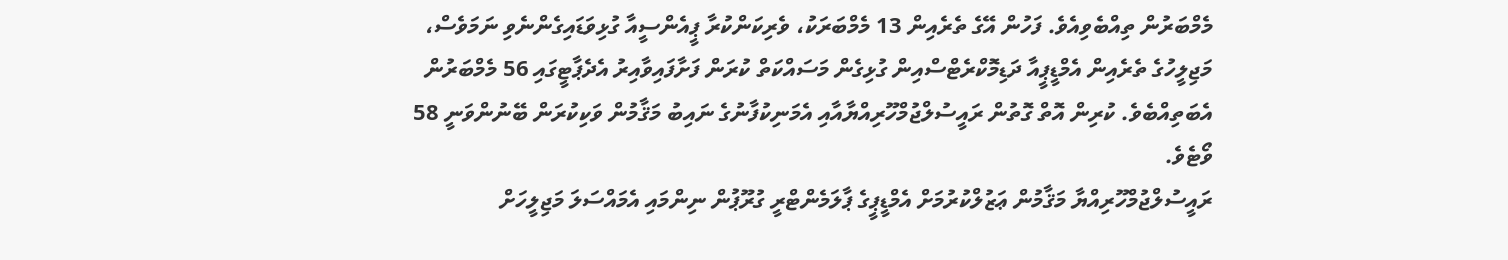މެމްބަރުން ތިއްބެވިއެވެ. ފަހުން އޭގެ ތެރެއިން 13 މެމްބަރަކު، ވެރިކަންކުރާ ޕީއެންސީއާ ގުޅިވަޑައިގެންނެވި ނަމަވެސް، މަޖިލީހުގެ ތެރެއިން އެމްޑީޕީއާ ދަޑިމޮކްރެޓްސްއިން ގުޅިގެން މަސައްކަތް ކުރަން ފަށާފައިވާއިރު އެދެޕާޓީގައި 56 މެމްބަރުން އެބަތިއްބެވެ. ކުރިން އޮތް ގޮތުން ރައީސުލްޖުމްހޫރިއްޔާއާއި އެމަނިކުފާނުގެ ނައިބު މަޤާމުން ވަކިކުރަން ބޭނުންވަނީ 58 ވޯޓެވެ.
ރައީސުލްޖުމްހޫރިއްޔާ މަޤާމުން ޢަޒުލްކުރުމަށް އެމްޑީޕީގެ ޕާލަމެންޓްރީ ގުރޫޕުން ނިންމައި އެމައްސަލަ މަޖިލީހަށް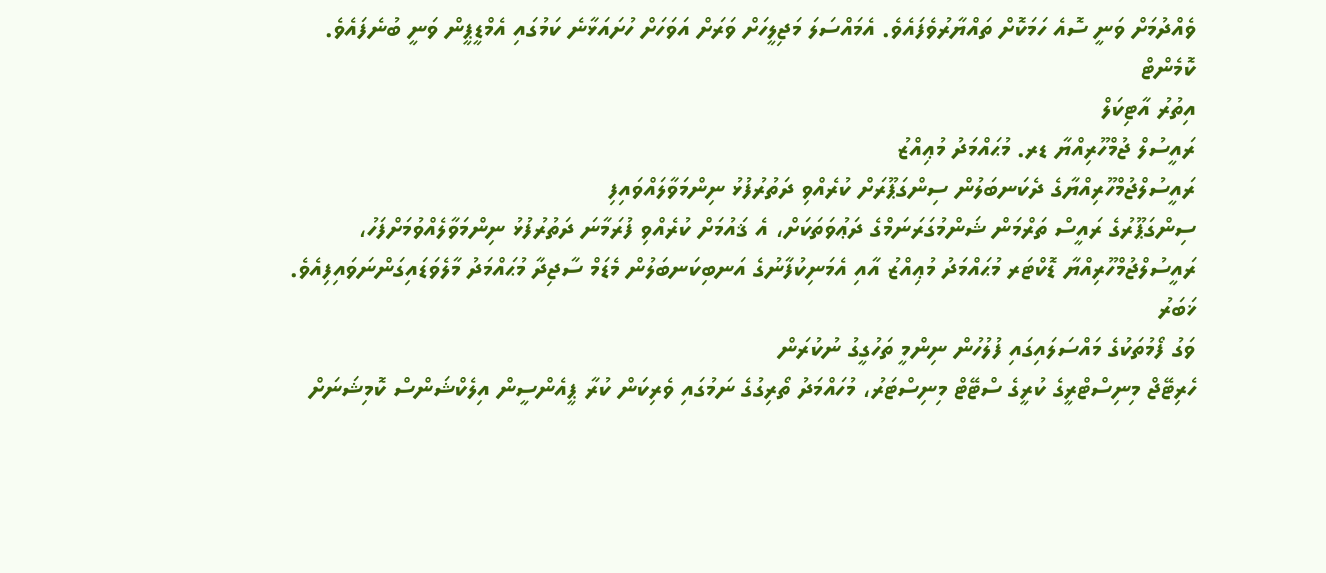ވެއްދުމަށް ވަނީ ސޮއެ ހަމަކޮށް ތައްޔާރުވެފައެވެ. އެމައްސަލަ މަޖިލީހަށް ވަރަށް އަވަހަށް ހުށައަޅާނެ ކަމުގައި އެމްޑީޕީން ވަނީ ބުނެފައެވެ.
ކޮމެންޓް
އިތުރު އާޓިކަލް
ރައީސުލް ޖުމްހޫރިއްޔާ ޑރ. މުޙައްމަދު މުޢިއްޒު
ރައީސުލްޖުމްހޫރިއްޔާގެ ދެކަނބަލުން ސިންގަޕޫރަށް ކުރެއްވި ދަތުރުފުޅު ނިންމަވާލައްވައިފި
ސިންގަޕޫރުގެ ރައީސް ތަރްމަން ޝަންމުގަރަނަމްގެ ދަޢުވަތަކަށް، އެ ޤައުމަށް ކުރެއްވި ފުރަމާނަ ދަތުރުފުޅު ނިންމަވާލެއްވުމަށްފަހު، ރައީސުލްޖުމްހޫރިއްޔާ ޑޮކްޓަރ މުޙައްމަދު މުޢިއްޒު އާއި އެމަނިކުފާނުގެ އަނބިކަނބަލުން މެޑަމް ސާޖިދާ މުޙައްމަދު މާލެވަޑައިގަންނަވައިފިއެވެ.
ޚަބަރު
ވަގު ފޯމުތަކުގެ މައްސަލައިގައި ފުލުހުން ނިންމީ ތަހުގީގު ނުކުރަން
ހެރިޓޭޖް މިނިސްޓްރީގެ ކުރީގެ ސްޓޭޓް މިނިސްޓަރު، މުހައްމަދު ތޯރިގުގެ ނަމުގައި ވެރިކަން ކުރާ ޕީއެންސީން އިލެކްޝަންސް ކޮމިޝަނަށް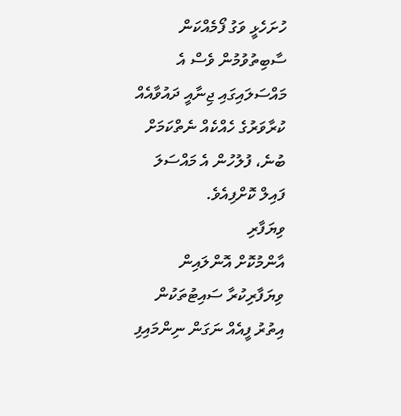ހުށަހެޅީ ވަގު ފޯމެއްކަން ސާބިތުވުމުން ވެސް އެ މައްސަލައިގައި ޖިނާއީ ދައުވާއެއް ކުރާވަރުގެ ހެއްކެއް ނެތްކަމަށް ބުނެ، ފުލުހުން އެ މައްސަލަ ފައިލް ކޮށްފިއެވެ.
ވިޔަފާރި
އާންމުކޮށް އޮންލައިން ވިޔަފާރިކުރާ ސައިޓުތަކުން އިތުރު ފީއެއް ނަގަން ނިންމައިފި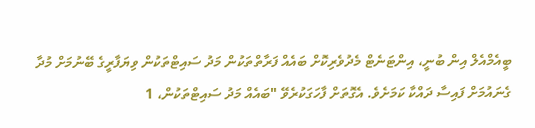ބީއެމްއެލް އިން ބުނީ، އިންޓަނެޓް މެދުވެރިކޮށް ބައެއް ފަރާތްތަކުން މަދު ސައިޓްތަކުން ވިޔަފާރީގެ ބޭނުމަށް މުދާ ގެނައުމަށް ފައިސާ ދައްކާ ކަމަށެވެ. އެގޮތަށް ފާހަގަކުރެވޭ "ބައެއް މަދު ސައިޓްތަކުން، 1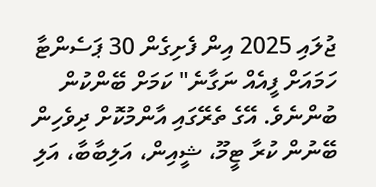ޖުލައި 2025 އިން ފެށިގެން 30 ޕަސެންޓާ ހަމައަށް ފީއެއް ނަގާނެ" ކަމަށް ބޭންކުން ބުންނެވެ. އޭގެ ތެރޭގައި އާންމުކޮށް ދިވެހިން ބޭނުން ކުރާ ޓީމޫ، ޝީއިން، އަލިބާބާ، އަލި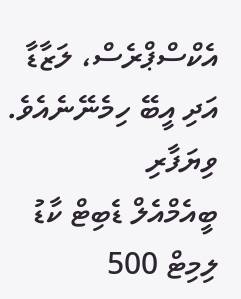އެކްސްޕްރެސް، ލަޒާޑާ އަދި އީބޭ ހިމެނޭނެއެވެ.
ވިޔަފާރި
ބީއެމްއެލް ޑެބިޓް ކާޑު ލިމިޓް 500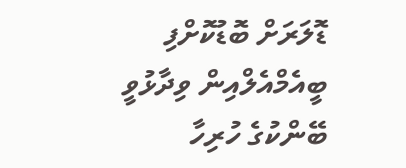ޑޮލަރަށް ބޮޑުކޮށްފި
ބީއެމްއެލްއިން ވިދާޅުވީ ބޭންކުގެ ހުރިހާ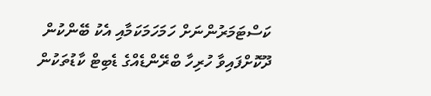ކަސްޓަމަރުންނަށް ހަމަހަމަކަމާއި އެކު ބޭންކުން ދޫކޮށްފައިވާ ހުރިހާ ބްރޭންޑެއްގެ ޑެބިޓް ކާޑުތަކުން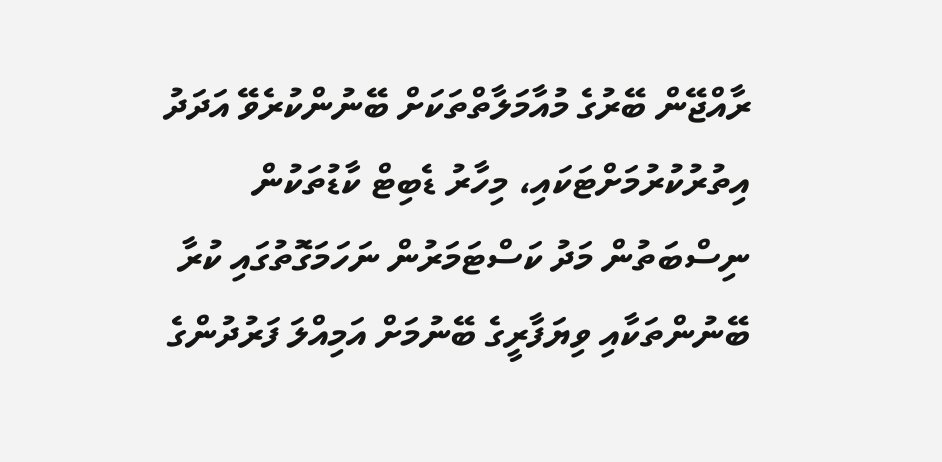ރާއްޖޭން ބޭރުގެ މުއާމަލާތްތަކަށް ބޭނުންކުރެވޭ އަދަދު އިތުރުކުރުމަށްޓަކައި، މިހާރު ޑެބިޓް ކާޑުތަކުން ނިސްބަތުން މަދު ކަސްޓަމަރުން ނަހަމަގޮތުގައި ކުރާ ބޭނުންތަކާއި ވިޔަފާރީގެ ބޭނުމަށް އަމިއްލަ ފަރުދުންގެ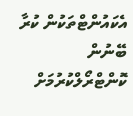އެކައުންޓްތަކުން ކުރާ ބޭނުން ކޮންޓްރޯލްކުރުމަށް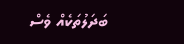ބަދަލުތަކެއް ވެސް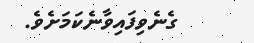ގެނެވިފައިވާނެކަމަށެވެ.